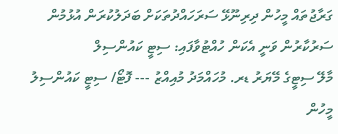ގަރާޖުތައް މީހުން ދިރިނޫޅޭ ސަރަހައްދުތަކަށް ބަދަލުކުރަން އުޅުމުން ސަރުކާރުން ވަނީ އެކަން ހުއްޓުވާފައި: ސިޓީ ކައުންސިލް
މާލޭ ސިޓީގެ މޭޔަރު ޑރ. މުހައްމަދު މުއިއްޒު --- ފޮޓޯ/ ސިޓީ ކައުންސިލު
މީހުން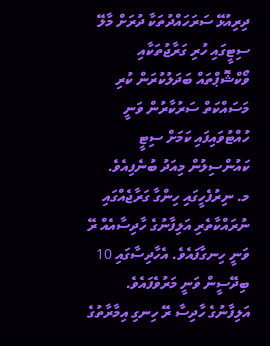ދިރިއުޅޭ ސަރަހައްދުތަކާ ދުރަށް މާލޭ ސިޓީގައި ހުރި ގަރާޖުތަކާއި ވޯކްޝޮޕްތައް ބަދަލުކުރަން ކުރި މަސައްކަތް ސަރުކާރުން ވަނީ ހުއްޓުވައިފައި ކަމަށް ސިޓީ ކައުންސިލުން މިއަދު ބުނެފިއެވެ.
މ. ނިރުފެހީގައި ހިންގާ ގަރާޖެއްގައި ނުރައްކާތެރި އަލިފާނުގެ ހާދިސާއެއް ރޭ ވަނީ ހިނގާފައެވެ. އެހާދިސާގައި 10 ބިދޭސީން ވަނީ މަރުވެފައެވެ.
އަލިފާނުގެ ހާދިސާ ރޭ ހިނގި އިމާރާތުގެ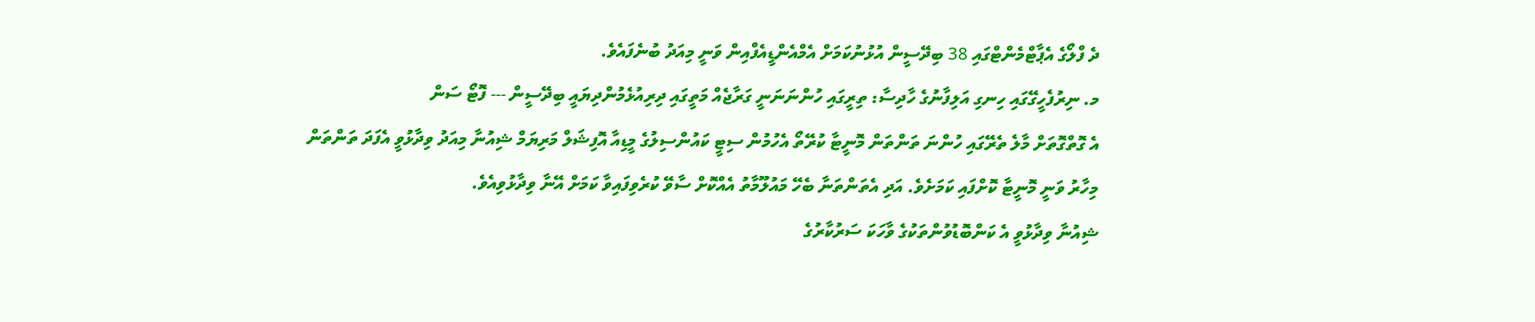ދެ ފްލޯގެ އެޕާޓްމެންޓްގައި 38 ބިދޭސީން އުޅުނުކަމަށް އެމްއެންޑީއެފްއިން ވަނީ މިއަދު ބުނެފައެވެ.
މ. ނިރުފެހީގޭގައި ހިނގި އަލިފާނުގެ ހާދިސާ: ތިރީގައި ހުންނަނަނީ ގަރާޖެއް މަތީގައި ދިރިއުޅެމުންދިޔައީ ބިދޭސީން --- ފޮޓޯ ސަން
އެ ގޮތްގޮތަށް މާލެ ތެރޭގައި ހުންނަ ތަންތަން މޮނީޓާ ކުރޭތޯ އެހުމުން ސިޓީ ކައުންސިލުގެ މީޑިއާ އޮފިޝަލް މަރިޔަމް ޝިއުނާ މިއަދު ވިދާޅުވީ އެފަދަ ތަންތަން މިހާރު ވަނީ މޮނީޓާ ކޮށްފައި ކަމަށެވެ. އަދި އެތަންތަނާ ބެހޭ މައުލޫމާތު އެއްކޮށް ސާވޭ ކުރެވިފައިވާ ކަމަށް އޭނާ ވިދާޅުވިއެވެ.
ޝިއުނާ ވިދާޅުވީ އެ ކަންބޮޑުވުންތަކުގެ ވާހަކަ ސަރުކާރުގެ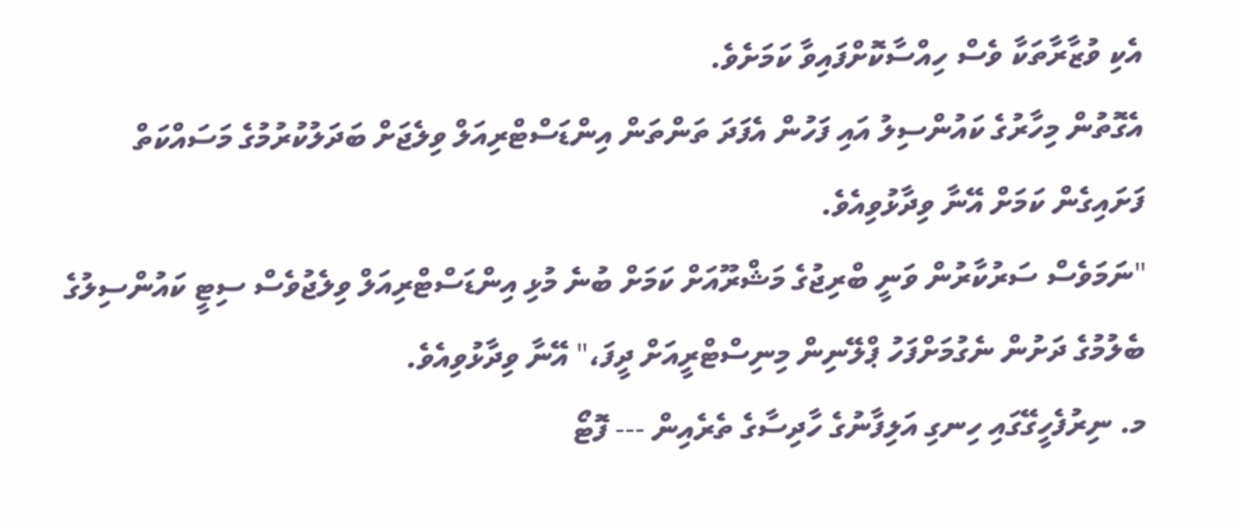އެކި ވުޒާރާތަކާ ވެސް ހިއްސާކޮށްފައިވާ ކަމަށެވެ.
އެގޮތުން މިހާރުގެ ކައުންސިލު އައި ފަހުން އެފަދަ ތަންތަން އިންޑަސްޓްރިއަލް ވިލެޖަށް ބަދަލުކުރުމުގެ މަސައްކަތް ފަށައިގެން ކަމަށް އޭނާ ވިދާޅުވިއެވެ.
"ނަމަވެސް ސަރުކާރުން ވަނީ ބްރިޖުގެ މަޝްރޫއަށް ކަމަށް ބުނެ މުޅި އިންޑަސްޓްރިއަލް ވިލެޖުވެސް ސިޓީ ކައުންސިލުގެ ބެލުމުގެ ދަށުން ނެގުމަށްފަހު ޕްލޭނިން މިނިސްޓްރީއަށް ދީފަ،" އޭނާ ވިދާޅުވިއެވެ.
މ. ނިރުފެހީގޭގައި ހިނގި އަލިފާނުގެ ހާދިސާގެ ތެރެއިން --- ފޮޓޯ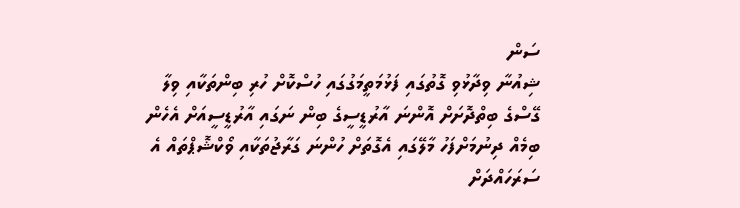ސަން
ޝިއުނާ ވިދާޅުވި ގޮތުގައި ފަޅުމަތީމަގުގައި ހުސްކޮށް ހުރި ބިންތަކާއި ވިލާ ގޭސްގެ ބިތްދޮށަށް އޮންނަ އާރުޑީސީގެ ބިން ނަގައި އާރުޑީސީއަށް އެހެން ބިމެއް ދިނުމަށްފަހު މާލޭގައި އެގޮތަށް ހުންނަ ގަރާޖުތަކާއި ވޯކްޝޮޕްތައް އެ ސަރަހައްދަށް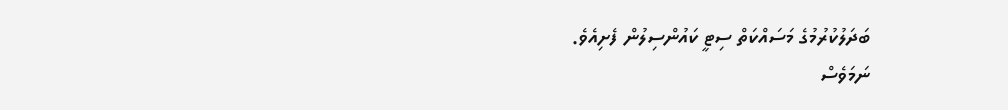ބަދަލުކުރުމުގެ މަސައްކަތް ސިޓީ ކައުންސިލުން ފެށިއެވެ.
ނަމަވެސް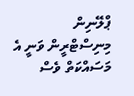ޕްލޭނިން މިނިސްޓްރީން ވަނީ އެ މަސައްކަތް ވެސް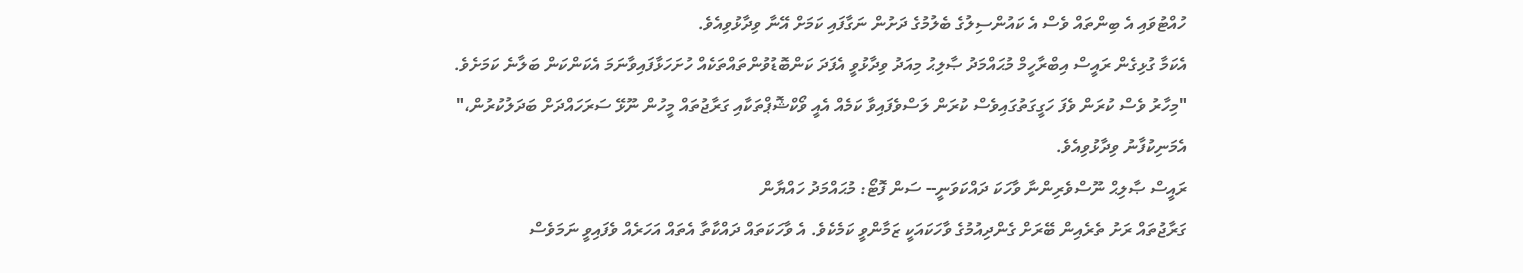ހުއްޓުވައި އެ ބިންތައް ވެސް އެ ކައުންސިލުގެ ބެލުމުގެ ދަށުން ނަގާފައި ކަމަށް އޭނާ ވިދާޅުވިއެވެ.
އެކަމާ ގުޅިގެން ރައީސް އިބްރާހީމް މުޙައްމަދު ޞާލިޙު މިއަދު ވިދާޅުވީ އެފަދަ ކަންބޮޑުވުންތައްތަކެއް ހުށަހަޅާފައިވާނަމަ އެކަންކަން ބަލާނެ ކަމަށެވެ.
"މިހާރު ވެސް ކުރަން ވެފަ ހަގީގަތުގައިވެސް ކުރަން ލަސްވެފައިވާ ކަމެއް އެއީ ވޯކްޝޮޕްތަކާއި ގަރާޖުތައް މީހުން ނޫޅޭ ސަރަހައްދަށް ބަދަލުކުރުން،" އެމަނިކުފާނު ވިދާޅުވިއެވެ.
ރައީސް ޞާލިޙް ނޫސްވެރިންނާ ވާހަކަ ދައްކަވަނީ-- ސަން ފޮޓޯ: މުޙައްމަދު ހައްޔާން
ގަރާޖުތައް ރަށު ތެރެއިން ބޭރަށް ގެންދިއުމުގެ ވާހަކައަކީ ޒަމާންވީ ކަމެކެވެ. އެ ވާހަކަތައް ދައްކާތާ އެތައް އަހަރެއް ވެފައިވީ ނަމަވެސް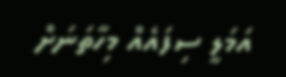އަމަލީ ސިފައެއް މިހާތަނަށް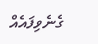ގެނެވިފައެއް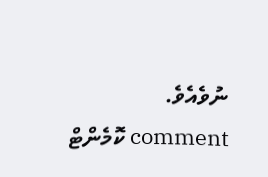ނުވެއެވެ.
comment ކޮމެންޓް